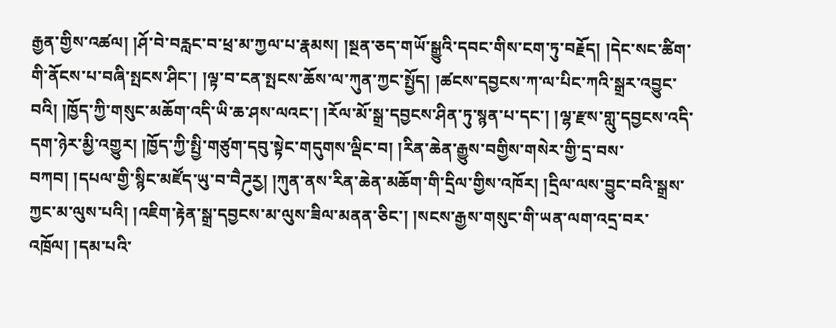རྒྱན་གྱིས་འཚལ། །ཤོ་བེ་བརླང་བ་ཕྲ་མ་ཀྱལ་པ་རྣམས། །སྔན་ཅད་གཡོ་སྒྱུའི་དབང་གིས་ངག་ཏུ་བརྗོད། །དེང་སང་ཚིག་གི་ནོངས་པ་བཞི་སྤངས་ཤིང་། །ལྟ་བ་ངན་སྤངས་ཆོས་ལ་ཀུན་ཀྱང་སྤྱོད། །ཚངས་དབྱངས་ཀ་ལ་པིང་ཀའི་སྒྲར་འབྱུང་བའི། །ཁྱོད་ཀྱི་གསུང་མཆོག་འདི་ཡི་ཆ་ཤས་ལའང་། །རོལ་མོ་སྒྲ་དབྱངས་ཤིན་ཏུ་སྙན་པ་དང་། །ལྷ་རྫས་གླུ་དབྱངས་འདི་དག་ཉེར་མྱི་འགྱུར། །ཁྱོད་ཀྱི་སྤྱི་གཙུག་དབུ་སྟེང་གདུགས་ལྡིང་བ། །རིན་ཆེན་རྒྱུས་བགྱིས་གསེར་གྱི་དྲ་བས་བཀབ། །དཔལ་གྱི་སྙིང་མཛོད་ཡུ་བ་བཻཌུརྱ། །ཀུན་ནས་རིན་ཆེན་མཆོག་གི་དྲིལ་གྱིས་འཁོར། །དྲིལ་ལས་བྱུང་བའི་སྒྲས་ཀྱང་མ་ལུས་པའི། །འཇིག་རྟེན་སྒྲ་དབྱངས་མ་ལུས་ཟིལ་མནན་ཅིང་། །སངས་རྒྱས་གསུང་གི་ཡན་ལག་འདྲ་བར་འཁྲོལ། །དམ་པའི་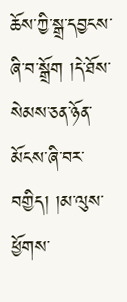ཆོས་ཀྱི་སྒྲ་དབྱངས་ཞི་བ་སྒྲོག །དེ་ཐོས་སེམས་ཅན་ཉོན་མོངས་ཞི་བར་བགྱིད། །མ་ལུས་ཕྱོགས་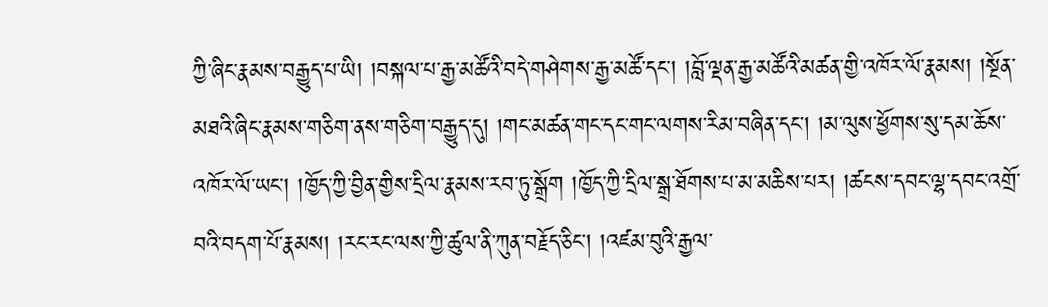ཀྱི་ཞིང་རྣམས་བརྒྱུད་པ་ཡི། །བསྐལ་པ་རྒྱ་མཚོའི་བདེ་གཤེགས་རྒྱ་མཚོ་དང་། །བློ་ལྡན་རྒྱ་མཚོའི་མཚན་གྱི་འཁོར་ལོ་རྣམས། །སྔོན་མཐའི་ཞིང་རྣམས་གཅིག་ནས་གཅིག་བརྒྱུད་དུ། །གང་མཚན་གང་དང་གང་ལགས་རིམ་བཞིན་དང་། །མ་ལུས་ཕྱོགས་སུ་དམ་ཆོས་འཁོར་ལོ་ཡང་། །ཁྱོད་ཀྱི་བྱིན་གྱིས་དྲིལ་རྣམས་རབ་ཏུ་སྒྲོག །ཁྱོད་ཀྱི་དྲིལ་སྒྲ་ཐོགས་པ་མ་མཆིས་པར། །ཚངས་དབང་ལྷ་དབང་འགྲོ་བའི་བདག་པོ་རྣམས། །རང་རང་ལས་ཀྱི་ཚུལ་ནི་ཀུན་བརྗོད་ཅིང་། །འཛམ་བུའི་རྒྱལ་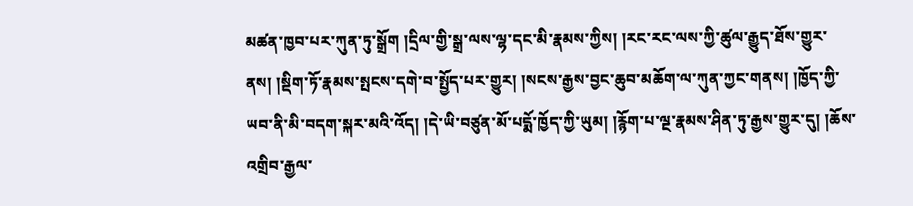མཚན་ཁྱབ་པར་ཀུན་ཏུ་སྒྲོག །དྲིལ་གྱི་སྒྲ་ལས་ལྷ་དང་མི་རྣམས་ཀྱིས། །རང་རང་ལས་ཀྱི་ཚུལ་རྒྱུད་ཐོས་གྱུར་ནས། །སྡིག་ཏོ་རྣམས་སྤངས་དགེ་བ་སྤྱོད་པར་གྱུར། །སངས་རྒྱས་བྱང་ཆུབ་མཆོག་ལ་ཀུན་ཀྱང་གནས། །ཁྱོད་ཀྱི་ཡབ་ནི་མི་བདག་སྐར་མའི་འོད། །དེ་ཡི་བཙུན་མོ་པདྨོ་ཁྱོད་ཀྱི་ཡུམ། །རྙོག་པ་ལྔ་རྣམས་ཤིན་ཏུ་རྒྱས་གྱུར་དུ། །ཆོས་འགྲིབ་རྒྱལ་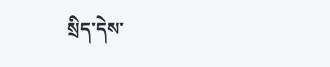སྲིད་དེས་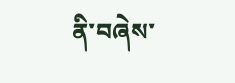ནི་བཞེས་